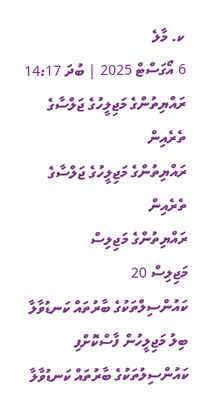ކ. މާލެ
6 އޯގަސްޓް 2025 | ބުދަ 14:17
ރައްޔިތުންގެ މަޖިލީހުގެ ޖަލްސާގެ ތެރެއިން
ރައްޔިތުންގެ މަޖިލީހުގެ ޖަލްސާގެ ތެރެއިން
ރައްޔިތުންގެ މަޖިލިސް
މަޖިލިސް 20
ކައުންސިލްތަކުގެ ބާރުތައް ކަނޑުވާލާ ބިލު މަޖިލީހުން ފާސްކޮށްފި
ކައުންސިލުތަކުގެ ބާރުތައް ކަނޑުވާލާ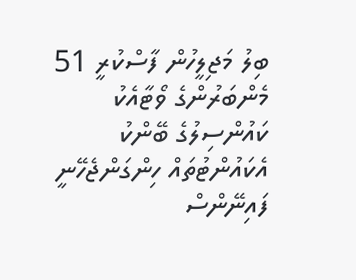ބިލު މަޖިލީހުން ފާސްކުރީ 51 މެންބަރުންގެ ވޯޓާއެކު
ކައުންސިލުގެ ބޭންކު އެކައުންޓުތައް ހިންގަންޖެހޭނީ ފައިނޭންސް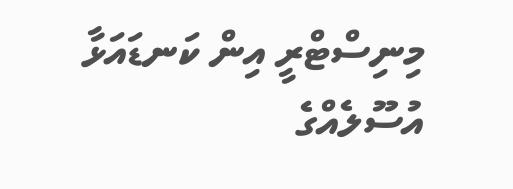މިނިސްޓްރީ އިން ކަނޑައަޅާ އުސޫލެއްގެ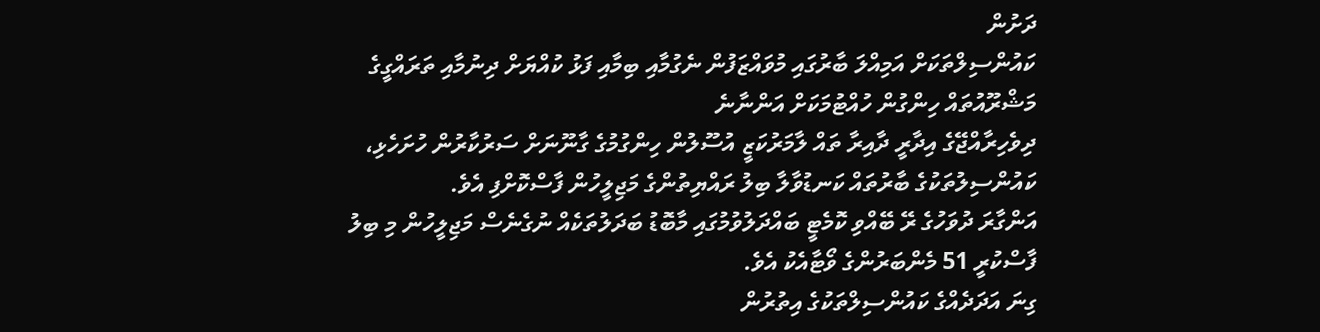ދަށުން
ކައުންސިލްތަކަށް އަމިއްލަ ބާރުގައި މުވައްޒަފުން ނެގުމާއި ބިމާއި ފަޅު ކުއްޔަށް ދިނުމާއި ތަރައްގީގެ މަޝްރޫއުތައް ހިންގުން ހުއްޓުމަކަށް އަންނާނެ
ދިވެހިރާއްޖޭގެ އިދާރީ ދާއިރާ ތައް ލާމަރުކަޒީ އުސޫލުން ހިންގުމުގެ ގާނޫނަށް ސަރުކާރުން ހުށަހެޅި، ކައުންސިލުތަކުގެ ބާރުތައް ކަނޑުވާލާ ބިލު ރައްޔިތުންގެ މަޖިލީހުން ފާސްކޮށްފި އެވެ.
އަންގާރަ ދުވަހުގެ ރޭ ބޭއްވި ކޮމެޓީ ބައްދަލުވުމުގައި މާބޮޑު ބަދަލުތަކެއް ނުގެނެސް މަޖިލީހުން މި ބިލު ފާސްކުރީ 51 މެންބަރުންގެ ވޯޓާއެކު އެވެ.
ގިނަ އަދަދެއްގެ ކައުންސިލްތަކުގެ އިތުރުން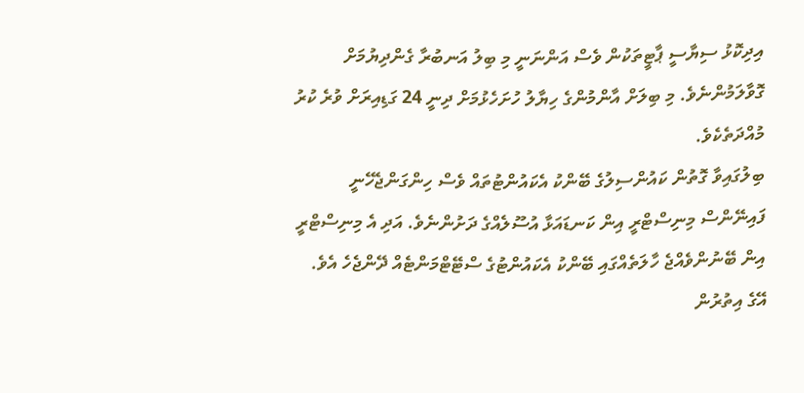އިދިކޮޅު ސިޔާސީ ޕާޓީތަކުން ވެސް އަންނަނީ މި ބިލު އަނބުރާ ގެންދިޔުމަށް ގޮވާލަމުންނެވެ. މި ބިލަށް އާންމުންގެ ހިޔާލު ހުށަހެޅުމަށް ދިނީ 24 ގަޑިއިރަށް ވުރެ ކުރު މުއްދަތެކެވެ.
ބިލުގައިވާ ގޮތުން ކައުންސިލުގެ ބޭންކު އެކައުންޓުތައް ވެސް ހިންގަންޖެހޭނީ ފައިނޭންސް މިނިސްޓްރީ އިން ކަނޑައަޅާ އުސޫލެއްގެ ދަށުންނެވެ. އަދި އެ މިނިސްޓްރީ އިން ބޭނުންވެއްޖެ ހާލަތެއްގައި ބޭންކު އެކައުންޓުގެ ސްޓޭޓްމަންޓެއް ދޭންޖެހެ އެވެ.
އޭގެ އިތުރުން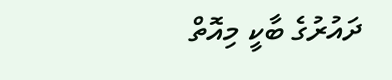ދައުރުގެ ބާކީ މިއޮތް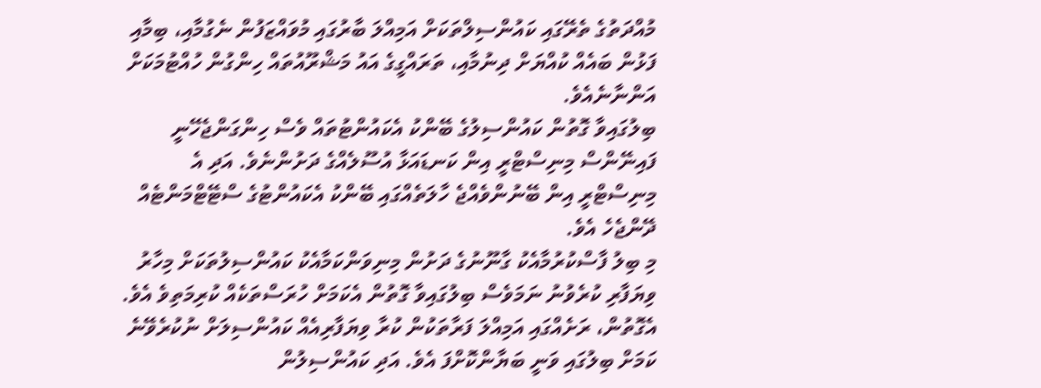މުއްދަތުގެ ތެރޭގައި ކައުންސިލްތަކަށް އަމިއްލަ ބާރުގައި މުވައްޒަފުން ނެގުމާއި، ބިމާއި ފަޅުން ބައެއް ކުއްޔަށް ދިނުމާއި، ތަރައްގީގެ އައު މަޝްރޫއުތައް ހިންގުން ހުއްޓުމަކަށް އަންނާނެއެވެ.
ބިލުގައިވާ ގޮތުން ކައުންސިލުގެ ބޭންކު އެކައުންޓުތައް ވެސް ހިންގަންޖެހޭނީ ފައިނޭންސް މިނިސްޓްރީ އިން ކަނޑައަޅާ އުސޫލެއްގެ ދަށުންނެވެ. އަދި އެ މިނިސްޓްރީ އިން ބޭނުންވެއްޖެ ހާލަތެއްގައި ބޭންކު އެކައުންޓުގެ ސްޓޭޓްމަންޓެއް ދޭންޖެހެ އެވެ.
މި ބިލު ފާސްކުރުމާއެކު ގާނޫނުގެ ދަށުން މިނިވަންކަމާއެކު ކައުންސިލުތަކަށް މިހާރު ވިޔަފާރި ކުރެވުނު ނަމަވެސް ބިލުގައިވާ ގޮތުން އެކަމަށް ހުރަސްތަކެއް ކުރިމަތިވެ އެވެ. އެގޮތުން، ރަށެއްގައި އަމިއްލަ ފަރާތަކުން ކުރާ ވިޔަފާރިއެއް ކައުންސިލަށް ނުކުރެވޭނެ ކަމަށް ބިލުގައި ވަނީ ބަޔާންކޮށްފަ އެވެ. އަދި ކައުންސިލުން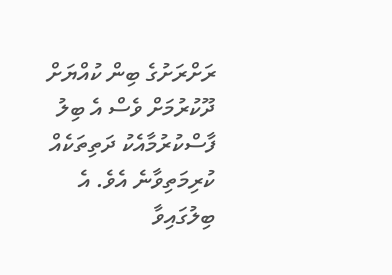ރަށްރަށުގެ ބިން ކުއްޔަށް ދޫކުރުމަށް ވެސް އެ ބިލު ފާސްކުރުމާއެކު ދަތިތަކެއް ކުރިމަތިވާނެ އެވެ. އެ ބިލުގައިވާ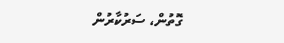ގޮތުން، ސަރުކާރުން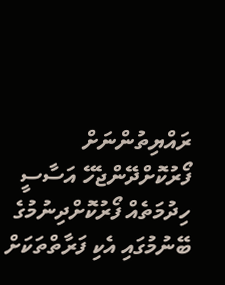ރައްޔިތުންނަށް ފޯރުކޮށްދޭންޖެހޭ އަސާސީ ހިދުމަތެއް ފޯރުކޮށްދިނުމުގެ ބޭނުމުގައި އެކި ފަރާތްތަކަށް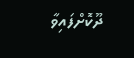ދޫކޮށްފައިވާ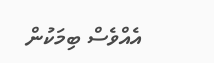އެއްވެސް ބިމަކުން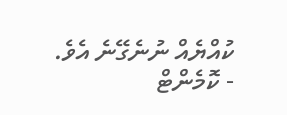ކުއްޔެއް ނުނެގޭނެ އެވެ.
- ކޮމެންޓް